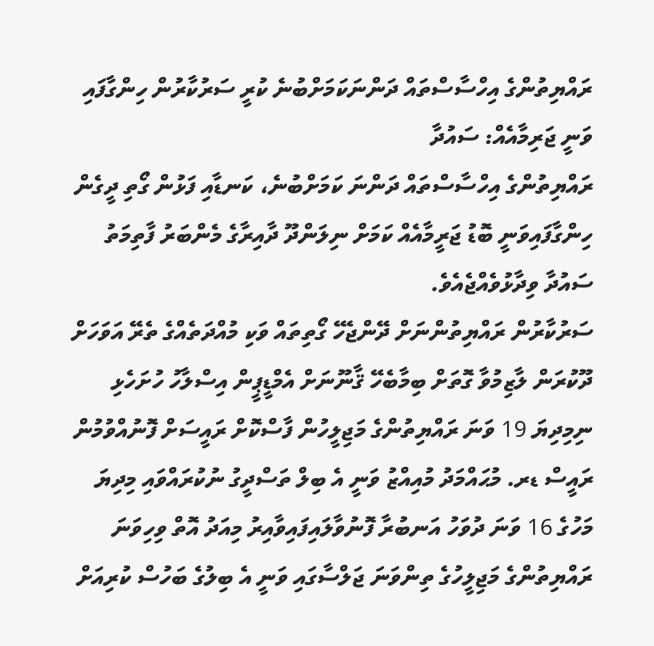ރައްޔިތުންގެ އިހްސާސްތައް ދަންނަކަމަށްބުނެ ކުރީ ސަރުކާރުން ހިންގާފައި ވަނީ ޖަރިމާއެއް: ސައުދާ
ރައްޔިތުންގެ އިހްސާސްތައް ދަންނަ ކަމަށްބުނެ، ކަނޑާއި ފަޅުން ގޯތި ދީގެން ހިންގާފައިވަނީ ބޮޑު ޖަރީމާއެއް ކަމަށް ނިލަންދޫ ދާއިރާގެ މެންބަރު ފާތިމަތު ސައުދާ ވިދާޅުވެއްޖެއެވެ.
ސަރުކާރުން ރައްޔިތުންނަށް ދޭންޖެހޭ ގޯތިތައް ވަކި މުއްދަތެއްގެ ތެރޭ އަވަހަށް ދޫކުރަން ލާޒިމުވާ ގޮތަށް ބިމާބެހޭ ޤާނޫނަށް އެމްޑީޕީން އިސްލާހު ހުށަހެޅި ނިމިދިޔަ 19 ވަނަ ރައްޔިތުންގެ މަޖިލީހުން ފާސްކޮށް ރައީސަށް ފޮނުއްވުމުން ރައީސް ޑރ. މުޙައްމަދު މުއިއްޒު ވަނީ އެ ބިލް ތަސްދީގު ނުކުރައްވައި މިދިޔަ މަހުގެ 16 ވަނަ ދުވަހު އަނބުރާ ފޮނުވާލައިފައިވާއިރު މިއަދު އޮތް ވިހިވަނަ ރައްޔިތުންގެ މަޖިލީހުގެ ތިންވަނަ ޖަލްސާގައި ވަނީ އެ ބިލުގެ ބަހުސް ކުރިއަށް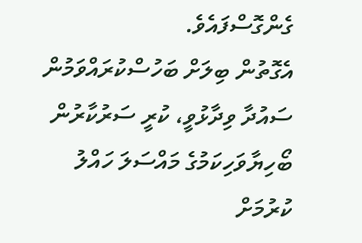ގެންގޮސްފައެވެ.
އެގޮތުން ބިލަށް ބަހުސްކުރައްވަމުން ސައުދާ ވިދާޅުވީ، ކުރީ ސަރުކާރުން ބޯހިޔާވަހިކަމުގެ މައްސަލަ ހައްލު ކުރުމަށް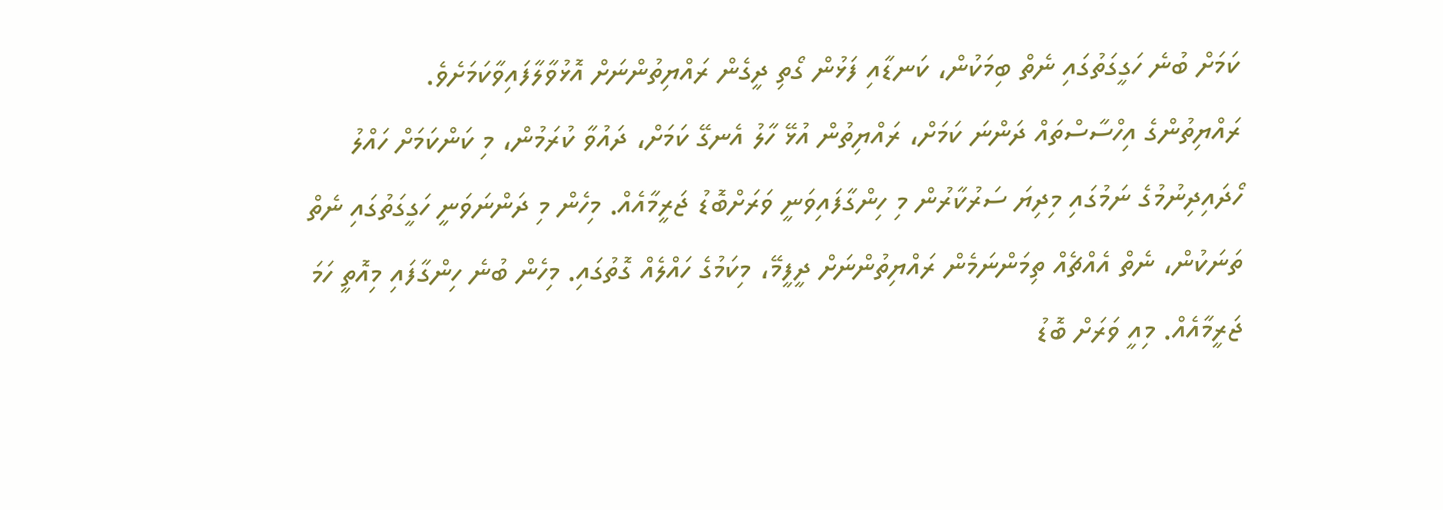ކަމަށް ބުނެ ހަގީގަތުގައި ނެތް ބިމަކުން، ކަނޑާއި ފަޅުން ގޯތި ދީގެން ރައްޔިތުންނަށް އޮޅުވާލާފައިވާކަމަށެވެ.
ރައްޔިތުންގެ އިހްސާސްތައް ދަންނަ ކަމަށް، ރައްޔިތުން އުޅޭ ހާލު އެނގޭ ކަމަށް، ދައުވާ ކުރަމުން، މި ކަންކަމަށް ހައްލު ހޯދައިދިނުމުގެ ނަމުގައި މިދިޔަ ސަރުކާރުން މި ހިންގާފައިވަނީ ވަރަށްބޮޑު ޖަރީމާއެއް. މިހެން މި ދަންނަވަނީ ހަގީގަތުގައި ނެތް ތަނަކުން، ނެތް އެއްޗެއް ތިމަންނަމެން ރައްޔިތުންނަށް ދީފީމޭ، މިކަމުގެ ހައްލެއް ގޮތުގައި. މިހެން ބުނެ ހިންގާފައި މިއޮތީ ހަމަ ޖަރީމާއެއް. މިއީ ވަރަށް ބޮޑު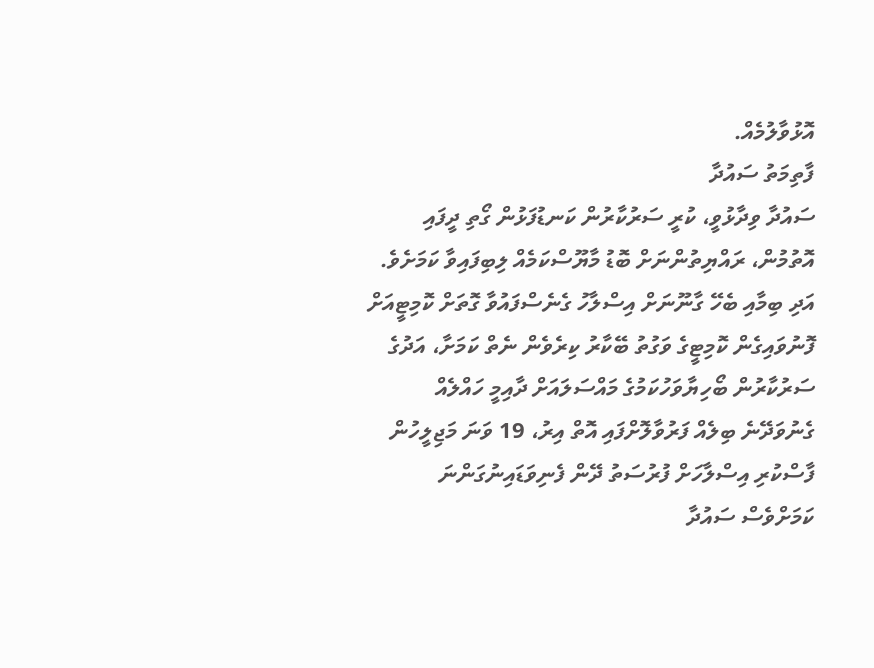އޮޅުވާލުމެއް.
ފާތިމަތު ސައުދާ
ސައުދާ ވިދާޅުވީ، ކުރީ ސަރުކާރުން ކަނޑުފަޅުން ގޯތި ދީފައި އޮތުމުން، ރައްޔިތުންނަށް ބޮޑު މާޔޫސްކަމެއް ލިބިފައިވާ ކަމަށެވެ.
އަދި ބިމާއި ބެހޭ ގާނޫނަށް އިސްލާހު ގެނެސްފައުވާ ގޮތަށް ކޮމިޓީއަށް ފޮނުވައިގެން ކޮމިޓީގެ ވަގުތު ބޭކާރު ކިރެވެން ނެތް ކަމަށާ، އަދުގެ ސަރުކާރުން ބޯހިޔާވަހުކަމުގެ މައްސަލައަށް ދާއިމީ ހައްލެއް ގެނުވަދޭނެ ބިލެއް ފަރުވާލޮށްފައި އޮތް އިރު، 19 ވަނަ މަޖިލީހުން ފާސްކުރި އިސްލާހަށް ފުރުސަތު ދޭން ފެނިވަޑައިނުގަންނަ ކަމަށްވެސް ސައުދާ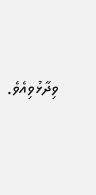ވިދާޅުވިއެވެ.